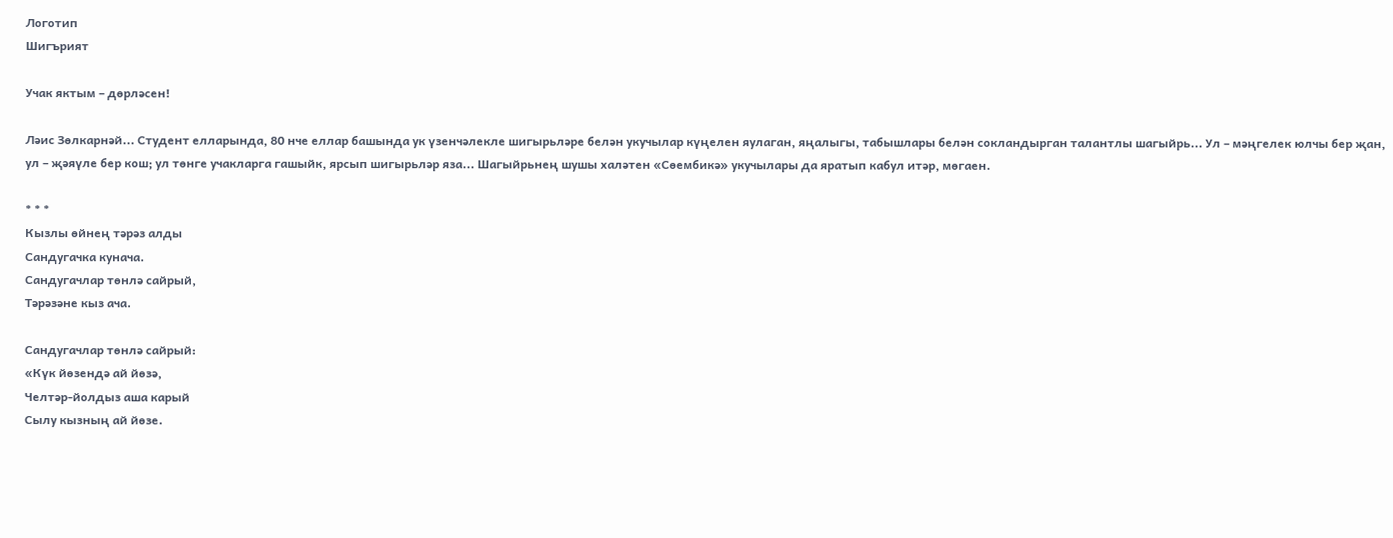Логотип
Шигърият

Учак яктым – дөрләсен!

Ләис Зөлкарнәй... Студент елларында, 80 нче еллар башында ук үзенчәлекле шигырьләре белән укучылар күңелен яулаган, яңалыгы, табышлары белән сокландырган талантлы шагыйрь... Ул – мәңгелек юлчы бер җан, ул – җәяүле бер кош; ул төнге учакларга гашыйк, ярсып шигырьләр яза... Шагыйрьнең шушы халәтен «Сөембикә» укучылары да яратып кабул итәр, мөгаен.

* * *
Кызлы өйнең тәрәз алды
Сандугачка кунача.
Сандугачлар төнлә сайрый,
Тәрәзәне кыз ача.

Сандугачлар төнлә сайрый:
«Күк йөзендә ай йөзә,
Челтәр-йолдыз аша карый
Сылу кызның ай йөзе.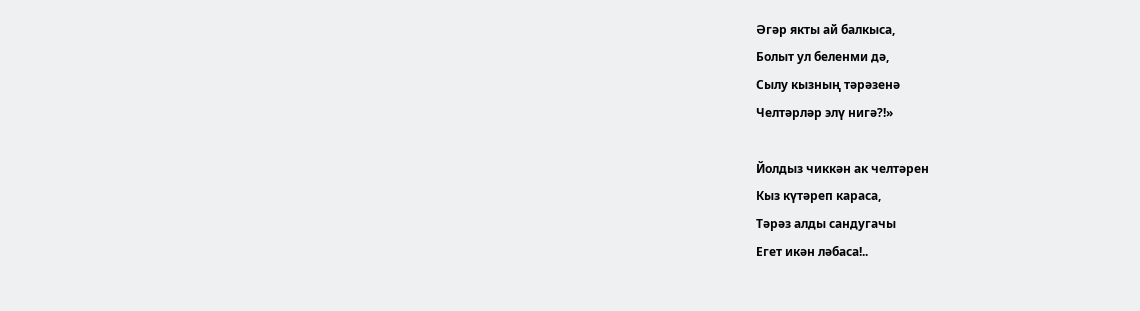Әгәр якты ай балкыса,
Болыт ул беленми дә,
Сылу кызның тәрәзенә
Челтәрләр элү нигә?!»

Йолдыз чиккән ак челтәрен
Кыз күтәреп караса,
Тәрәз алды сандугачы
Егет икән ләбаса!..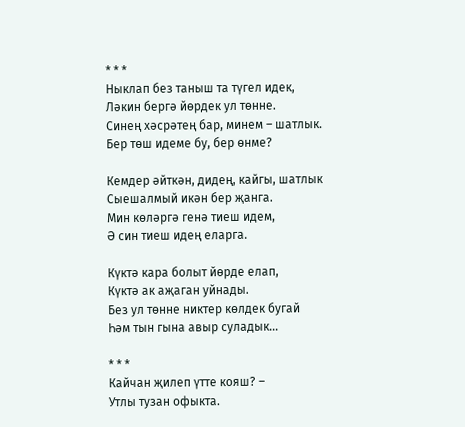* * *
Ныклап без таныш та түгел идек,
Ләкин бергә йөрдек ул төнне.
Синең хәсрәтең бар, минем – шатлык.
Бер төш идеме бу, бер өнме?

Кемдер әйткән, дидең, кайгы, шатлык
Сыешалмый икән бер җанга.
Мин көләргә генә тиеш идем,
Ә син тиеш идең еларга.

Күктә кара болыт йөрде елап,
Күктә ак аҗаган уйнады.
Без ул төнне никтер көлдек бугай
Һәм тын гына авыр суладык...

* * *
Кайчан җилеп үтте кояш? –
Утлы тузан офыкта.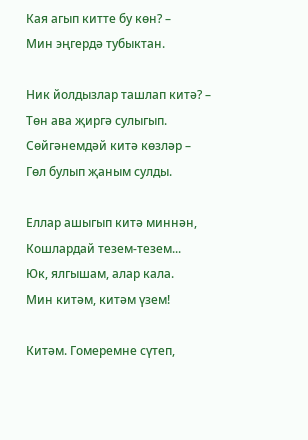Кая агып китте бу көн? –
Мин эңгердә тубыктан.

Ник йолдызлар ташлап китә? –
Төн ава җиргә сулыгып.
Сөйгәнемдәй китә көзләр –
Гөл булып җаным сулды.

Еллар ашыгып китә миннән,
Кошлардай тезем-тезем...
Юк, ялгышам, алар кала.
Мин китәм, китәм үзем!

Китәм. Гомеремне сүтеп,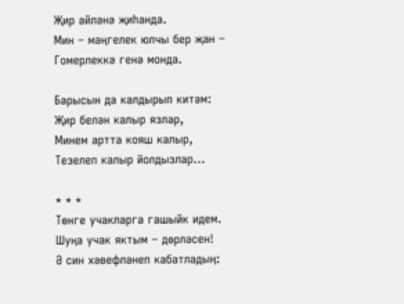Җир әйләнә җиһанда.
Мин – мәңгелек юлчы бер җан –
Гомерлеккә генә монда.

Барысын да калдырып китәм:
Җир белән калыр язлар,
Минем артта кояш калыр,
Тезелеп калыр йолдызлар...

* * *
Төнге учакларга гашыйк идем.
Шуңа учак яктым – дөрләсен!
Ә син хәвефләнеп кабатладың: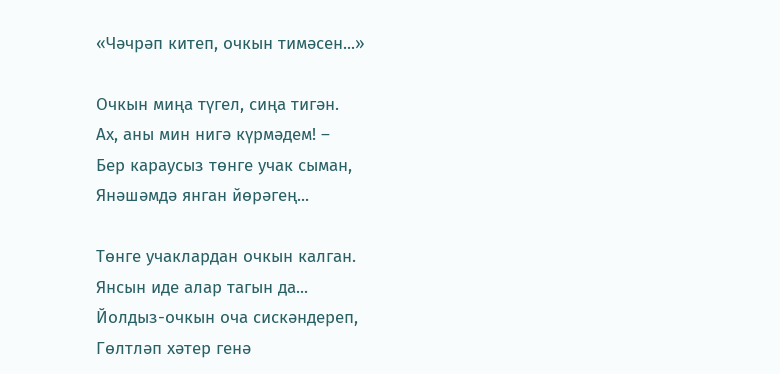«Чәчрәп китеп, очкын тимәсен...»

Очкын миңа түгел, сиңа тигән.
Ах, аны мин нигә күрмәдем! –
Бер караусыз төнге учак сыман,
Янәшәмдә янган йөрәгең...

Төнге учаклардан очкын калган.
Янсын иде алар тагын да...
Йолдыз-очкын оча сискәндереп,
Гөлтләп хәтер генә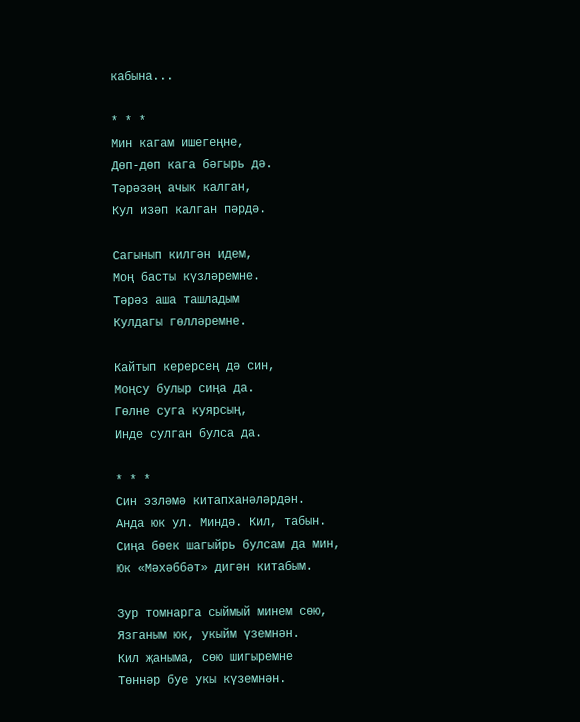кабына...

* * *
Мин кагам ишегеңне,
Дөп-дөп кага бәгырь дә.
Тәрәзәң ачык калган,
Кул изәп калган пәрдә.

Сагынып килгән идем,
Моң басты күзләремне.
Тәрәз аша ташладым
Кулдагы гөлләремне.

Кайтып керерсең дә син,
Моңсу булыр сиңа да.
Гөлне суга куярсың,
Инде сулган булса да.

* * *
Син эзләмә китапханәләрдән.
Анда юк ул. Миндә. Кил, табын.
Сиңа бөек шагыйрь булсам да мин,
Юк «Мәхәббәт» дигән китабым.

Зур томнарга сыймый минем сөю,
Язганым юк, укыйм үземнән.
Кил җаныма, сөю шигыремне
Төннәр буе укы күземнән.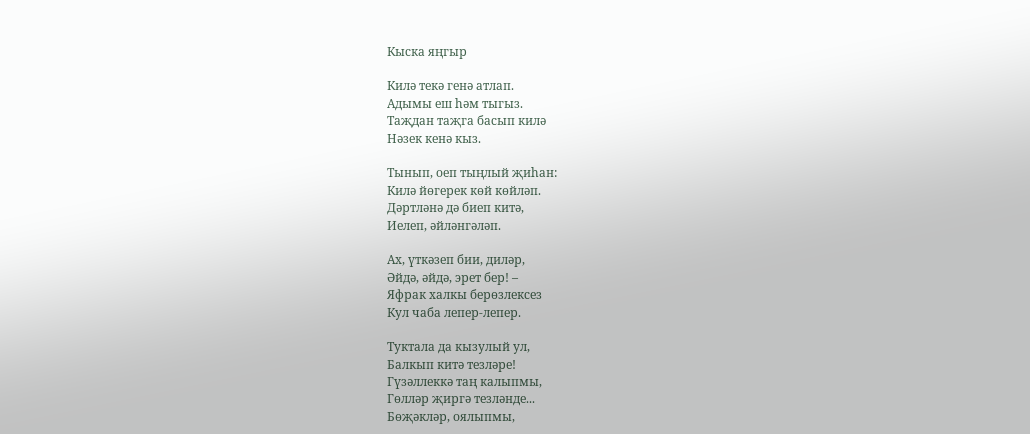Кыска яңгыр

Килә текә генә атлап.
Адымы еш һәм тыгыз.
Таҗдан таҗга басып килә
Нәзек кенә кыз.

Тынып, оеп тыңлый җиһан:
Килә йөгерек көй көйләп.
Дәртләнә дә биеп китә,
Иелеп, әйләнгәләп.

Ах, үткәзеп бии, диләр,
Әйдә, әйдә, эрет бер! –
Яфрак халкы берөзлексез
Кул чаба лепер-лепер.

Туктала да кызулый ул,
Балкып китә тезләре!
Гүзәллеккә таң калыпмы,
Гөлләр җиргә тезләнде...
Бөҗәкләр, оялыпмы,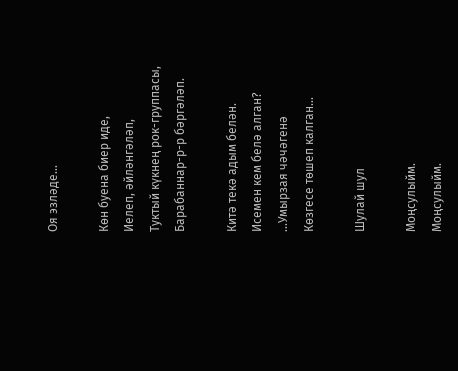Оя эзләде...

Көн буена биер иде,
Иелеп, әйләнгәләп,
Туктый күкнең рок-группасы,
Барабаннар-р-р бәргәләп.

Китә текә адым белән.
Исемен кем белә алган?
...Умырзая чәчәгенә
Көзгесе төшеп калган...

Шулай шул

Моңсулыйм.
Моңсулыйм.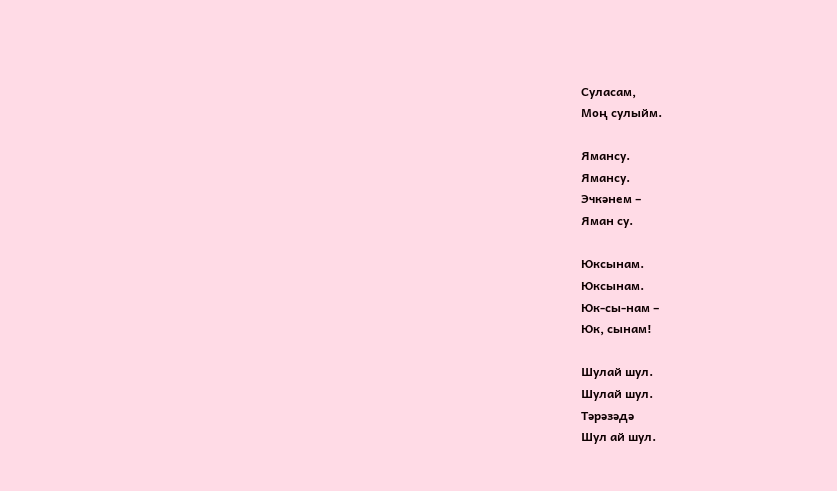Суласам,
Моң сулыйм.

Ямансу.
Ямансу.
Эчкәнем –
Яман су.

Юксынам.
Юксынам.
Юк-сы-нам –
Юк, сынам!

Шулай шул.
Шулай шул.
Тәрәзәдә
Шул ай шул.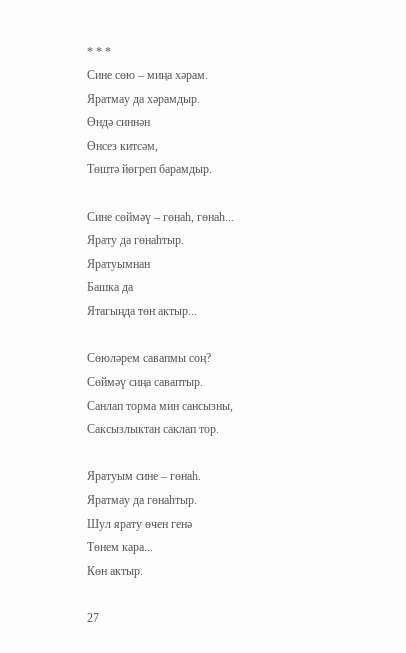* * *
Сине сөю – миңа хәрам.
Яратмау да хәрамдыр.
Өндә синнән
Өнсез китсәм,
Төштә йөгреп барамдыр.

Сине сөймәү – гөнаһ, гөнаһ...
Ярату да гөнаһтыр.
Яратуымнан
Башка да
Ятагыңда төн актыр...

Сөюләрем савапмы соң?
Сөймәү сиңа саваптыр.
Санлап торма мин сансызны,
Саксызлыктан саклап тор.

Яратуым сине – гөнаһ.
Яратмау да гөнаһтыр.
Шул ярату өчен генә
Төнем кара...
Көн актыр.

27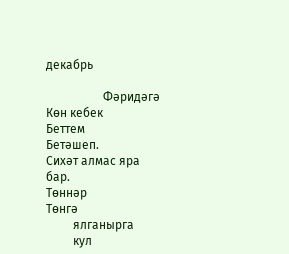декабрь

                   Фәридәгә
Көн кебек
Беттем
Бетәшеп.
Сихәт алмас яра бар.
Төннәр
Төнгә
         ялганырга
         кул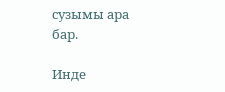сузымы ара бар.

Инде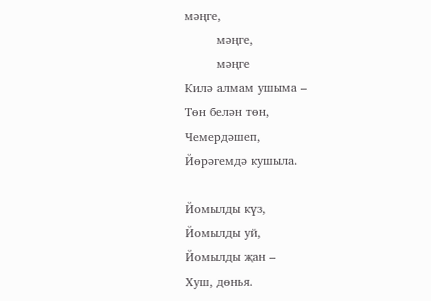мәңге,
        мәңге,
        мәңге
Килә алмам ушыма –
Төн белән төн,
Чемердәшеп,
Йөрәгемдә кушыла.

Йомылды күз,
Йомылды уй,
Йомылды җан –
Хуш, дөнья.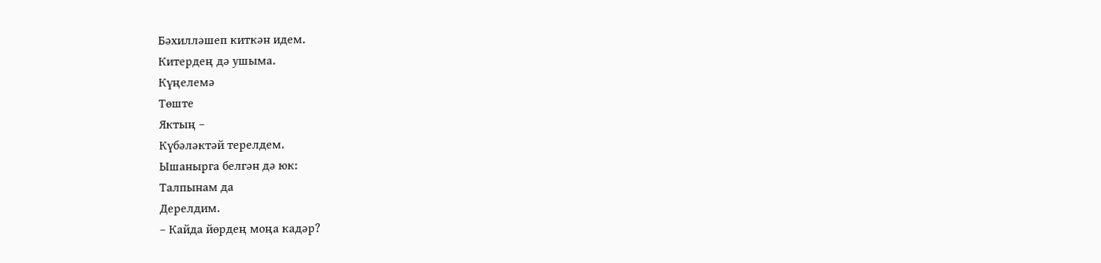Бәхилләшеп киткән идем.
Китердең дә ушыма.
Күңелемә
Төште
Яктың –
Күбәләктәй терелдем.
Ышанырга белгән дә юк:
Талпынам да
Дерелдим.
– Кайда йөрдең моңа кадәр?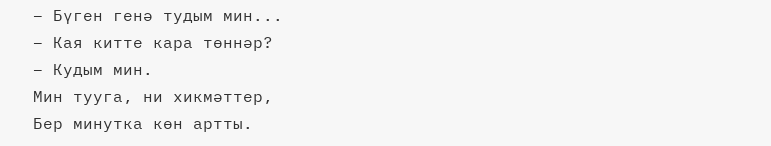– Бүген генә тудым мин...
– Кая китте кара төннәр?
– Кудым мин.
Мин тууга, ни хикмәттер,
Бер минутка көн артты.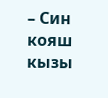– Син кояш кызы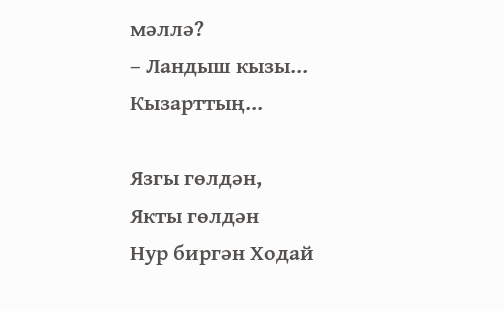мәллә?
– Ландыш кызы...
Кызарттың...

Язгы гөлдән,
Якты гөлдән
Нур биргән Ходай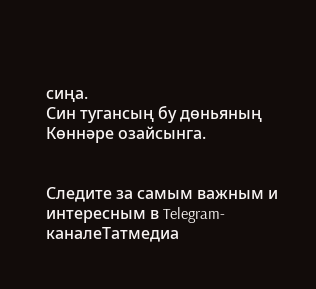сиңа.
Син тугансың бу дөньяның
Көннәре озайсынга.


Следите за самым важным и интересным в Telegram-каналеТатмедиа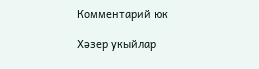Комментарий юк

Хәзер укыйлар